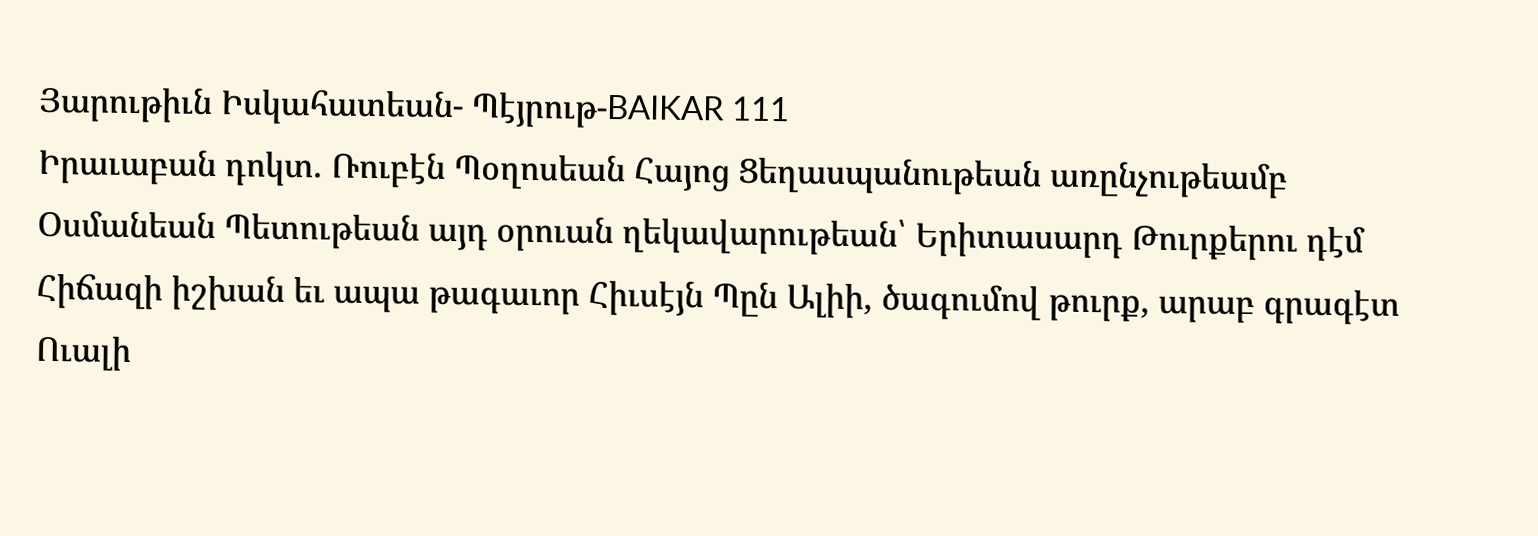Յարութիւն Իսկահատեան- Պէյրութ-BAIKAR 111
Իրաւաբան դոկտ. Ռուբէն Պօղոսեան Հայոց Ցեղասպանութեան առընչութեամբ Օսմանեան Պետութեան այդ օրուան ղեկավարութեան՝ Երիտասարդ Թուրքերու դէմ Հիճազի իշխան եւ ապա թագաւոր Հիւսէյն Պըն Ալիի, ծագումով թուրք, արաբ գրագէտ Ուալի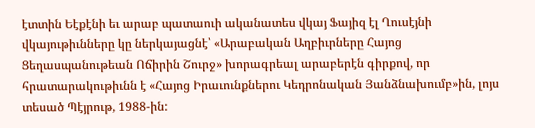էտտին Եէքէնի եւ արաբ պատաուի ականատես վկայ Ֆայիզ էլ Ղուսէյնի վկայութիւնները կը ներկայացնէ՝ «Արաբական Աղբիւրները Հայոց Ցեղասպանութեան Ոճիրին Շուրջ» խորագրեալ արաբերէն գիրքով, որ հրատարակութիւնն է «Հայոց Իրաւունքներու Կեդրոնական Յանձնախումբ»ին, լոյս տեսած Պէյրութ, 1988-ին: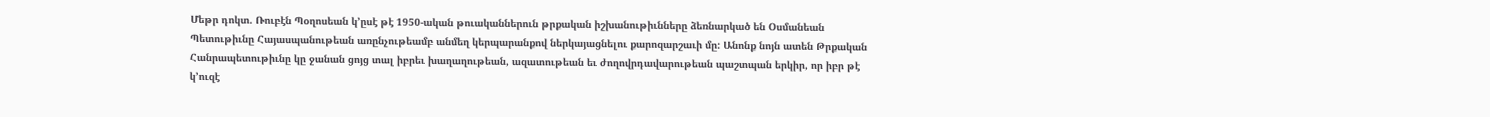Մեթր դոկտ. Ռուբէն Պօղոսեան կ’ըսէ թէ 1950-ական թուականներուն թրքական իշխանութիւնները ձեռնարկած են Օսմանեան Պետութիւնը Հայասպանութեան առընչութեամբ անմեղ կերպարանքով ներկայացնելու քարոզարշաւի մը: Անոնք նոյն ատեն Թրքական Հանրապետութիւնը կը ջանան ցոյց տալ իբրեւ խաղաղութեան, ազատութեան եւ ժողովրդավարութեան պաշտպան երկիր, որ իբր թէ կ’ուզէ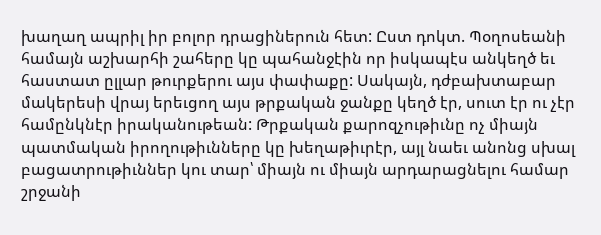խաղաղ ապրիլ իր բոլոր դրացիներուն հետ: Ըստ դոկտ. Պօղոսեանի համայն աշխարհի շահերը կը պահանջէին որ իսկապէս անկեղծ եւ հաստատ ըլլար թուրքերու այս փափաքը: Սակայն, դժբախտաբար մակերեսի վրայ երեւցող այս թրքական ջանքը կեղծ էր, սուտ էր ու չէր համընկնէր իրականութեան: Թրքական քարոզչութիւնը ոչ միայն պատմական իրողութիւնները կը խեղաթիւրէր, այլ նաեւ անոնց սխալ բացատրութիւններ կու տար՝ միայն ու միայն արդարացնելու համար շրջանի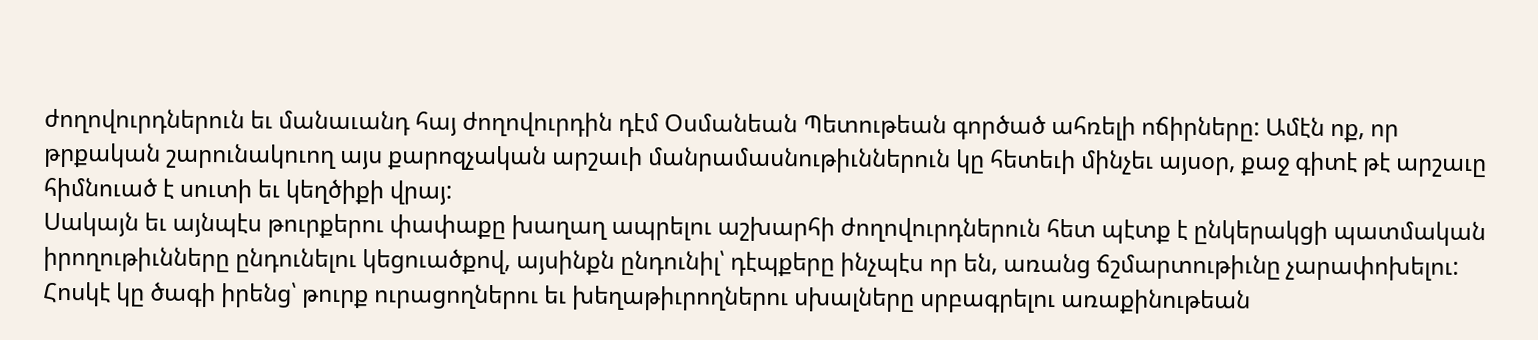ժողովուրդներուն եւ մանաւանդ հայ ժողովուրդին դէմ Օսմանեան Պետութեան գործած ահռելի ոճիրները: Ամէն ոք, որ թրքական շարունակուող այս քարոզչական արշաւի մանրամասնութիւններուն կը հետեւի մինչեւ այսօր, քաջ գիտէ թէ արշաւը հիմնուած է սուտի եւ կեղծիքի վրայ:
Սակայն եւ այնպէս թուրքերու փափաքը խաղաղ ապրելու աշխարհի ժողովուրդներուն հետ պէտք է ընկերակցի պատմական իրողութիւնները ընդունելու կեցուածքով, այսինքն ընդունիլ՝ դէպքերը ինչպէս որ են, առանց ճշմարտութիւնը չարափոխելու: Հոսկէ կը ծագի իրենց՝ թուրք ուրացողներու եւ խեղաթիւրողներու սխալները սրբագրելու առաքինութեան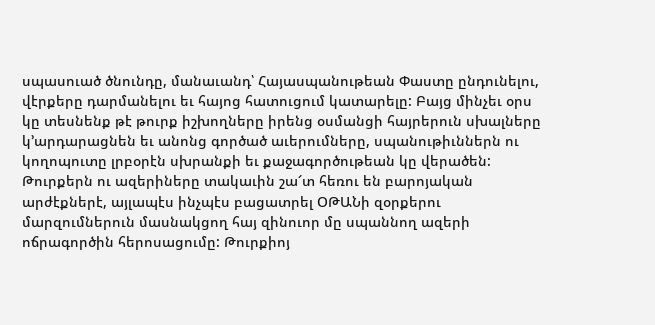սպասուած ծնունդը, մանաւանդ՝ Հայասպանութեան Փաստը ընդունելու, վէրքերը դարմանելու եւ հայոց հատուցում կատարելը: Բայց մինչեւ օրս կը տեսնենք թէ թուրք իշխողները իրենց օսմանցի հայրերուն սխալները կ’արդարացնեն եւ անոնց գործած աւերումները, սպանութիւններն ու կողոպուտը լրբօրէն սխրանքի եւ քաջագործութեան կը վերածեն: Թուրքերն ու ազերիները տակաւին շա՜տ հեռու են բարոյական արժէքներէ, այլապէս ինչպէս բացատրել ՕԹԱՆի զօրքերու մարզումներուն մասնակցող հայ զինուոր մը սպաննող ազերի ոճրագործին հերոսացումը: Թուրքիոյ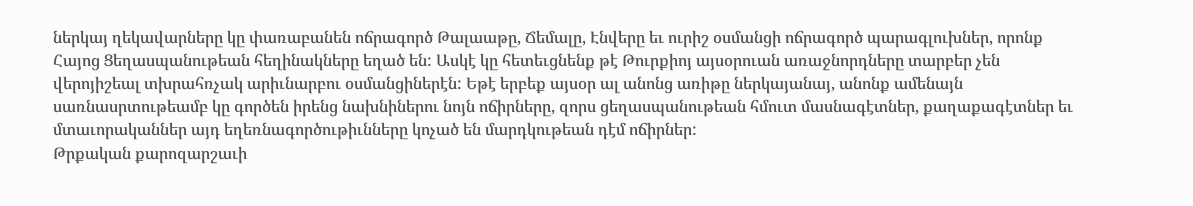ներկայ ղեկավարները կը փառաբանեն ոճրագործ Թալաաթը, Ճեմալը, Էնվերը եւ ուրիշ օսմանցի ոճրագործ պարագլուխներ, որոնք Հայոց Ցեղասպանութեան հեղինակները եղած են: Ասկէ կը հետեւցնենք թէ Թուրքիոյ այսօրուան առաջնորդները տարբեր չեն վերոյիշեալ տխրահռչակ արիւնարբու օսմանցիներէն: Եթէ երբեք այսօր ալ անոնց առիթը ներկայանայ, անոնք ամենայն սառնասրտութեամբ կը գործեն իրենց նախնիներու նոյն ոճիրները, զորս ցեղասպանութեան հմուտ մասնագէտներ, քաղաքագէտներ եւ մտաւորականներ այդ եղեռնագործութիւնները կոչած են մարդկութեան դէմ ոճիրներ:
Թրքական քարոզարշաւի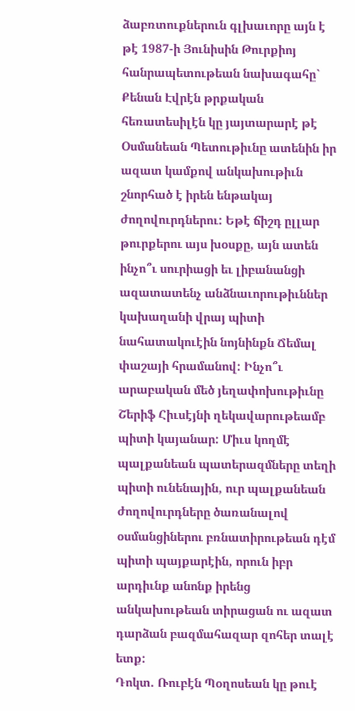ձաբռտուքներուն գլխաւորը այն է թէ 1987-ի Յունիսին Թուրքիոյ հանրապետութեան նախագահը` Քենան Էվրէն թրքական հեռատեսիլէն կը յայտարարէ թէ Օսմանեան Պետութիւնը ատենին իր ազատ կամքով անկախութիւն շնորհած է իրեն ենթակայ ժողովուրդներու: Եթէ ճիշդ ըլլար թուրքերու այս խօսքը, այն ատեն ինչո՞ւ սուրիացի եւ լիբանանցի ազատատենչ անձնաւորութիւններ կախաղանի վրայ պիտի նահատակուէին նոյնինքն Ճեմալ փաշայի հրամանով: Ինչո՞ւ արաբական մեծ յեղափոխութիւնը Շերիֆ Հիւսէյնի ղեկավարութեամբ պիտի կայանար: Միւս կողմէ պալքանեան պատերազմները տեղի պիտի ունենային, ուր պալքանեան ժողովուրդները ծառանալով օսմանցիներու բռնատիրութեան դէմ պիտի պայքարէին, որուն իբր արդիւնք անոնք իրենց անկախութեան տիրացան ու ազատ դարձան բազմահազար զոհեր տալէ ետք:
Դոկտ. Ռուբէն Պօղոսեան կը թուէ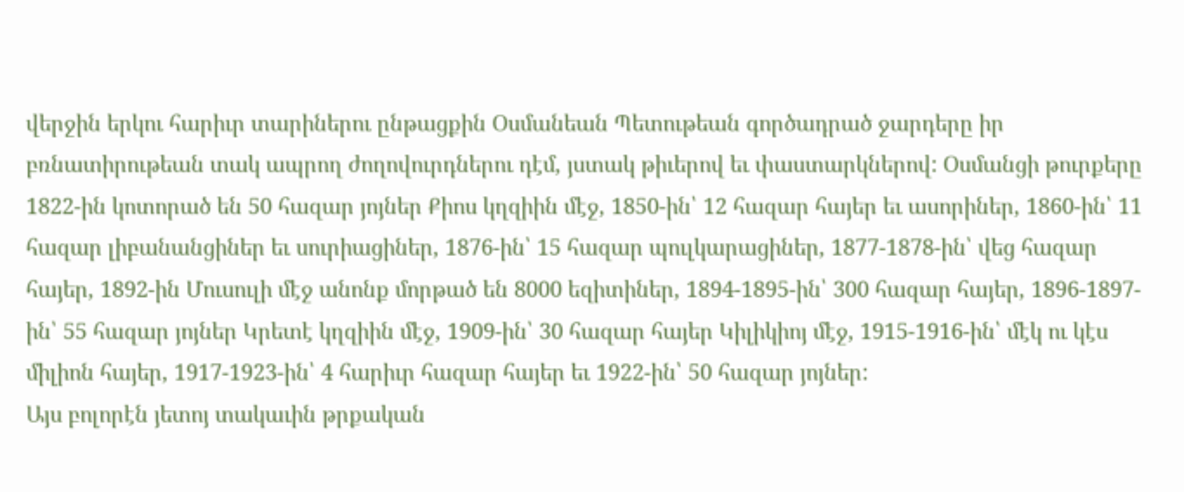վերջին երկու հարիւր տարիներու ընթացքին Օսմանեան Պետութեան գործադրած ջարդերը իր բռնատիրութեան տակ ապրող ժողովուրդներու դէմ, յստակ թիւերով եւ փաստարկներով: Օսմանցի թուրքերը 1822-ին կոտորած են 50 հազար յոյներ Քիոս կղզիին մէջ, 1850-ին՝ 12 հազար հայեր եւ ասորիներ, 1860-ին՝ 11 հազար լիբանանցիներ եւ սուրիացիներ, 1876-ին՝ 15 հազար պուլկարացիներ, 1877-1878-ին՝ վեց հազար հայեր, 1892-ին Մուսուլի մէջ անոնք մորթած են 8000 եզիտիներ, 1894-1895-ին՝ 300 հազար հայեր, 1896-1897-ին՝ 55 հազար յոյներ Կրետէ կղզիին մէջ, 1909-ին՝ 30 հազար հայեր Կիլիկիոյ մէջ, 1915-1916-ին՝ մէկ ու կէս միլիոն հայեր, 1917-1923-ին՝ 4 հարիւր հազար հայեր եւ 1922-ին՝ 50 հազար յոյներ:
Այս բոլորէն յետոյ տակաւին թրքական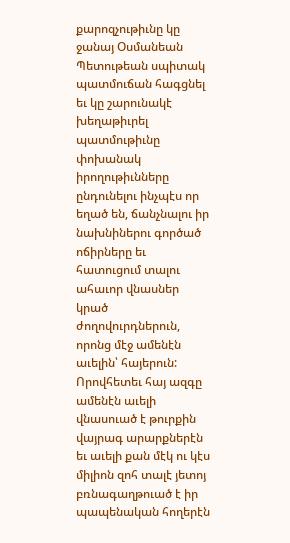քարոզչութիւնը կը ջանայ Օսմանեան Պետութեան սպիտակ պատմուճան հագցնել եւ կը շարունակէ խեղաթիւրել պատմութիւնը փոխանակ իրողութիւնները ընդունելու ինչպէս որ եղած են, ճանչնալու իր նախնիներու գործած ոճիրները եւ հատուցում տալու ահաւոր վնասներ կրած ժողովուրդներուն, որոնց մէջ ամենէն աւելին՝ հայերուն: Որովհետեւ հայ ազգը ամենէն աւելի վնասուած է թուրքին վայրագ արարքներէն եւ աւելի քան մէկ ու կէս միլիոն զոհ տալէ յետոյ բռնագաղթուած է իր պապենական հողերէն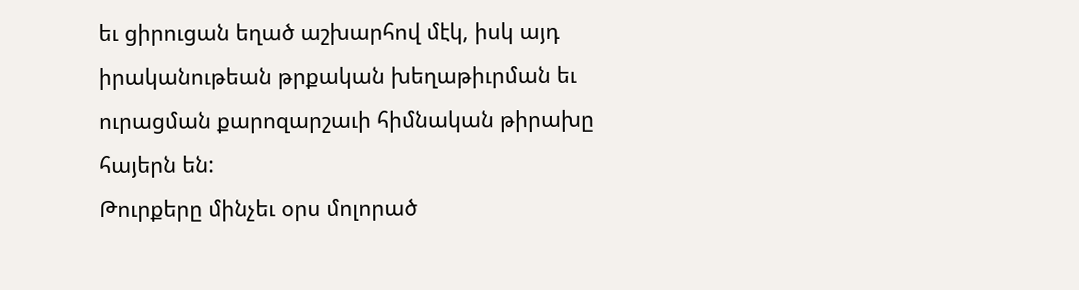եւ ցիրուցան եղած աշխարհով մէկ, իսկ այդ իրականութեան թրքական խեղաթիւրման եւ ուրացման քարոզարշաւի հիմնական թիրախը հայերն են:
Թուրքերը մինչեւ օրս մոլորած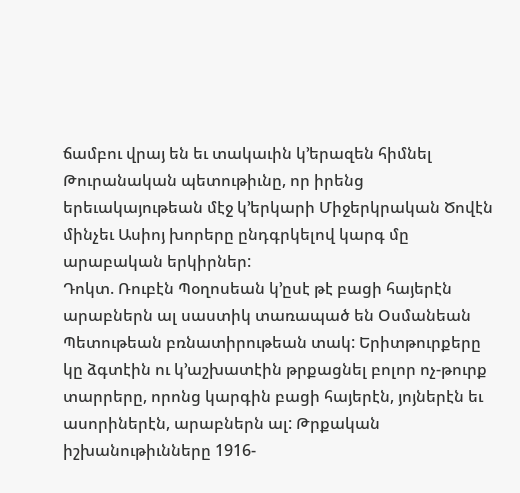ճամբու վրայ են եւ տակաւին կ’երազեն հիմնել Թուրանական պետութիւնը, որ իրենց երեւակայութեան մէջ կ’երկարի Միջերկրական Ծովէն մինչեւ Ասիոյ խորերը ընդգրկելով կարգ մը արաբական երկիրներ:
Դոկտ. Ռուբէն Պօղոսեան կ’ըսէ թէ բացի հայերէն արաբներն ալ սաստիկ տառապած են Օսմանեան Պետութեան բռնատիրութեան տակ: Երիտթուրքերը կը ձգտէին ու կ’աշխատէին թրքացնել բոլոր ոչ-թուրք տարրերը, որոնց կարգին բացի հայերէն, յոյներէն եւ ասորիներէն, արաբներն ալ: Թրքական իշխանութիւնները 1916-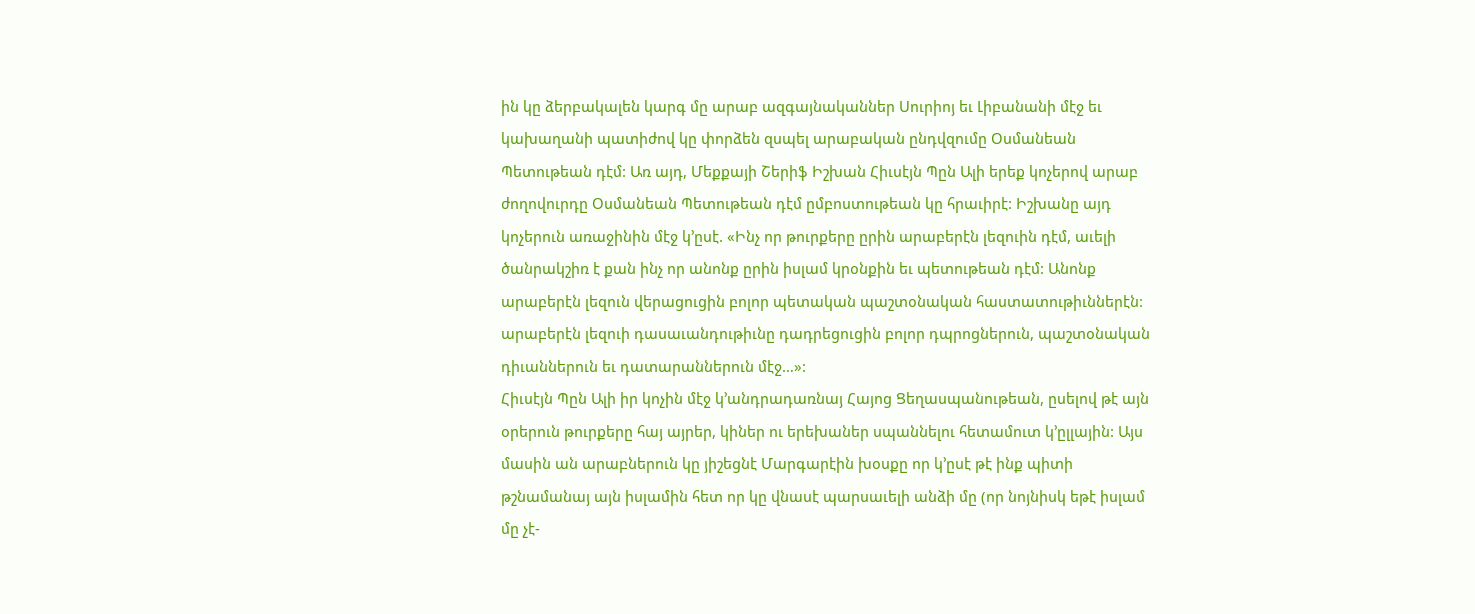ին կը ձերբակալեն կարգ մը արաբ ազգայնականներ Սուրիոյ եւ Լիբանանի մէջ եւ կախաղանի պատիժով կը փորձեն զսպել արաբական ընդվզումը Օսմանեան Պետութեան դէմ: Առ այդ, Մեքքայի Շերիֆ Իշխան Հիւսէյն Պըն Ալի երեք կոչերով արաբ ժողովուրդը Օսմանեան Պետութեան դէմ ըմբոստութեան կը հրաւիրէ: Իշխանը այդ կոչերուն առաջինին մէջ կ’ըսէ. «Ինչ որ թուրքերը ըրին արաբերէն լեզուին դէմ, աւելի ծանրակշիռ է քան ինչ որ անոնք ըրին իսլամ կրօնքին եւ պետութեան դէմ: Անոնք արաբերէն լեզուն վերացուցին բոլոր պետական պաշտօնական հաստատութիւններէն: արաբերէն լեզուի դասաւանդութիւնը դադրեցուցին բոլոր դպրոցներուն, պաշտօնական դիւաններուն եւ դատարաններուն մէջ…»:
Հիւսէյն Պըն Ալի իր կոչին մէջ կ’անդրադառնայ Հայոց Ցեղասպանութեան, ըսելով թէ այն օրերուն թուրքերը հայ այրեր, կիներ ու երեխաներ սպաննելու հետամուտ կ’ըլլային: Այս մասին ան արաբներուն կը յիշեցնէ Մարգարէին խօսքը որ կ’ըսէ թէ ինք պիտի թշնամանայ այն իսլամին հետ որ կը վնասէ պարսաւելի անձի մը (որ նոյնիսկ եթէ իսլամ մը չէ-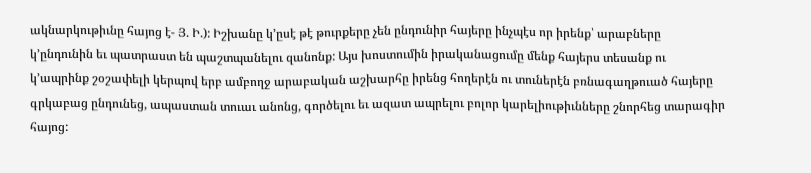ակնարկութիւնը հայոց է- Յ. Ի.): Իշխանը կ’ըսէ թէ թուրքերը չեն ընդունիր հայերը ինչպէս որ իրենք՝ արաբները կ’ընդունին եւ պատրաստ են պաշտպանելու զանոնք: Այս խոստումին իրականացումը մենք հայերս տեսանք ու կ’ապրինք շօշափելի կերպով երբ ամբողջ արաբական աշխարհը իրենց հողերէն ու տուներէն բռնագաղթուած հայերը գրկաբաց ընդունեց, ապաստան տուաւ անոնց, գործելու եւ ազատ ապրելու բոլոր կարելիութիւնները շնորհեց տարագիր հայոց: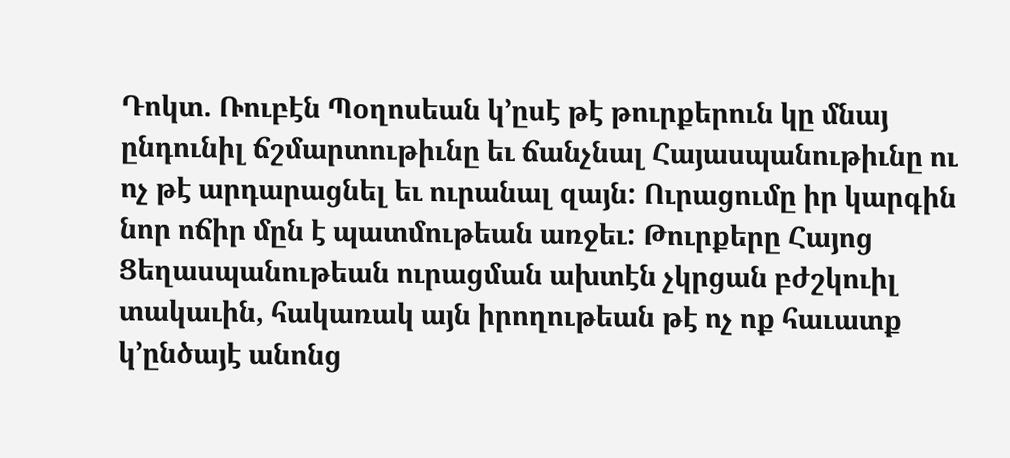Դոկտ. Ռուբէն Պօղոսեան կ’ըսէ թէ թուրքերուն կը մնայ ընդունիլ ճշմարտութիւնը եւ ճանչնալ Հայասպանութիւնը ու ոչ թէ արդարացնել եւ ուրանալ զայն: Ուրացումը իր կարգին նոր ոճիր մըն է պատմութեան առջեւ: Թուրքերը Հայոց Ցեղասպանութեան ուրացման ախտէն չկրցան բժշկուիլ տակաւին, հակառակ այն իրողութեան թէ ոչ ոք հաւատք կ’ընծայէ անոնց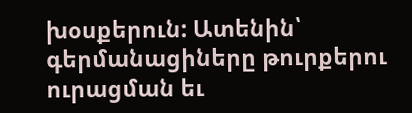խօսքերուն: Ատենին՝ գերմանացիները թուրքերու ուրացման եւ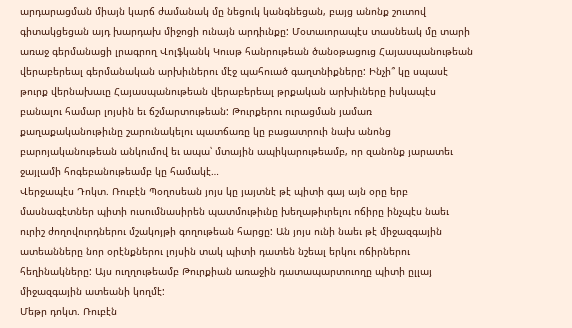արդարացման միայն կարճ ժամանակ մը նեցուկ կանգնեցան, բայց անոնք շուտով գիտակցեցան այդ խարդախ միջոցի ունայն արդիւնքը: Մօտաւորապէս տասնեակ մը տարի առաջ գերմանացի լրագրող Վոլֆկանկ Կուսթ հանրութեան ծանօթացուց Հայասպանութեան վերաբերեալ գերմանական արխիւներու մէջ պահուած գաղտնիքները: Ինչի՞ կը սպասէ թուրք վերնախաւը Հայասպանութեան վերաբերեալ թրքական արխիւները իսկապէս բանալու համար լոյսին եւ ճշմարտութեան: Թուրքերու ուրացման յամառ քաղաքականութիւնը շարունակելու պատճառը կը բացատրուի նախ անոնց բարոյականութեան անկումով եւ ապա՝ մտային ապիկարութեամբ, որ զանոնք յարատեւ ջայլամի հոգեբանութեամբ կը համակէ…
Վերջապէս Դոկտ. Ռուբէն Պօղոսեան յոյս կը յայտնէ թէ պիտի գայ այն օրը երբ մասնագէտներ պիտի ուսումնասիրեն պատմութիւնը խեղաթիւրելու ոճիրը ինչպէս նաեւ ուրիշ ժողովուրդներու մշակոյթի գողութեան հարցը: Ան յոյս ունի նաեւ թէ միջազգային ատեանները նոր օրէնքներու լոյսին տակ պիտի դատեն նշեալ երկու ոճիրներու հեղինակները: Այս ուղղութեամբ Թուրքիան առաջին դատապարտուողը պիտի ըլլայ միջազգային ատեանի կողմէ:
Մեթր դոկտ. Ռուբէն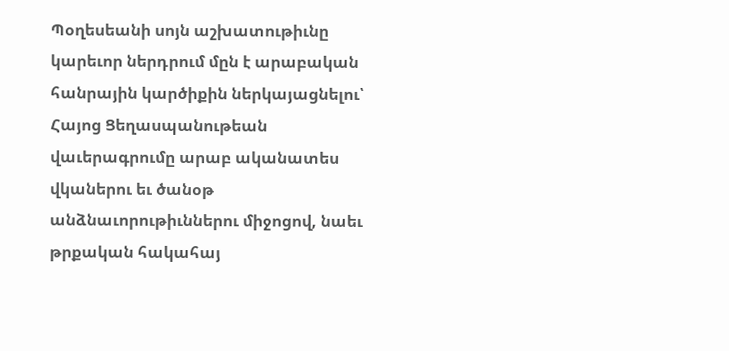Պօղեսեանի սոյն աշխատութիւնը կարեւոր ներդրում մըն է արաբական հանրային կարծիքին ներկայացնելու՝ Հայոց Ցեղասպանութեան վաւերագրումը արաբ ականատես վկաներու եւ ծանօթ անձնաւորութիւններու միջոցով, նաեւ թրքական հակահայ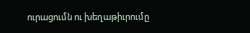ուրացումն ու խեղաթիւրումը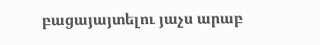բացայայտելու յաչս արաբ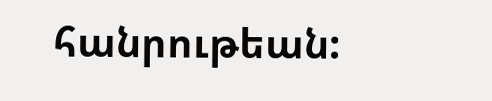հանրութեան: